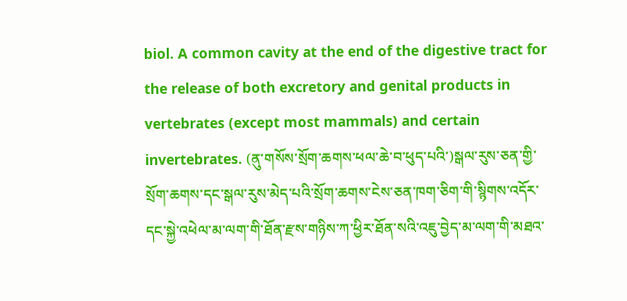biol. A common cavity at the end of the digestive tract for the release of both excretory and genital products in vertebrates (except most mammals) and certain invertebrates. (ནུ་གསོས་སྲོག་ཆགས་ཕལ་ཆེ་བ་ཕུད་པའི་)སྒལ་རུས་ཅན་གྱི་སྲོག་ཆགས་དང་སྒལ་རུས་མེད་པའི་སྲོག་ཆགས་ངེས་ཅན་ཁག་ཅིག་གི་སྙིགས་འདོར་དང་སྐྱེ་འཕེལ་མ་ལག་གི་ཐོན་རྫས་གཉིས་ཀ་ཕྱིར་ཐོན་སའི་འཇུ་བྱེད་མ་ལག་གི་མཐའ་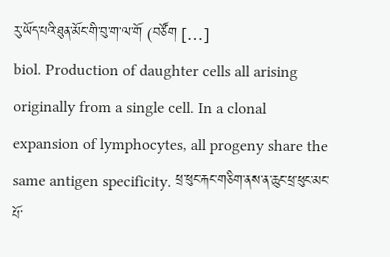རུ་ཡོད་པའི་ཐུན་མོང་གི་བུ་ག་ལ་གོ (བཙོག […]
biol. Production of daughter cells all arising originally from a single cell. In a clonal expansion of lymphocytes, all progeny share the same antigen specificity. ཕྲ་ཕུང་རྐང་གཅིག་ནས་ན་ཆུང་ཕྲ་ཕུང་མང་པོ་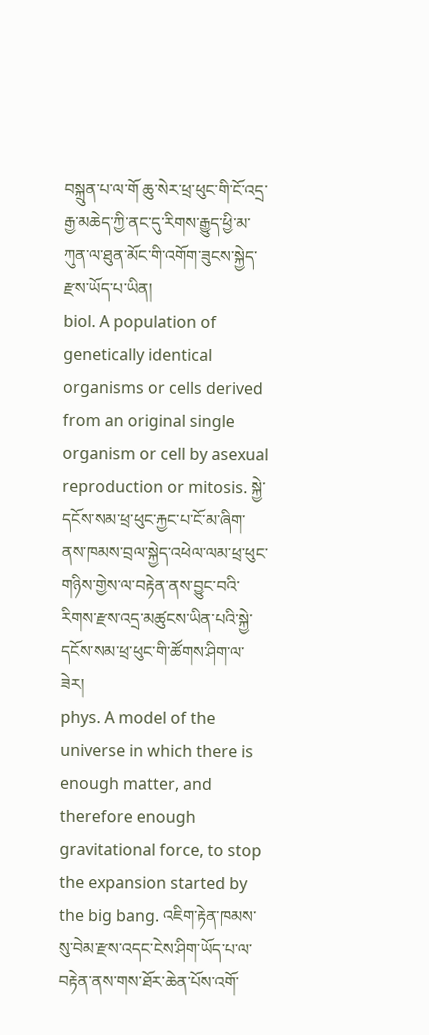བསྐྲུན་པ་ལ་གོ ཆུ་སེར་ཕྲ་ཕུང་གི་ངོ་འདྲ་རྒྱ་མཆེད་ཀྱི་ནང་དུ་རིགས་རྒྱུད་ཕྱི་མ་ཀུན་ལ་ཐུན་མོང་གི་འགོག་ཟུངས་སྐྱེད་རྫས་ཡོད་པ་ཡིན།
biol. A population of genetically identical organisms or cells derived from an original single organism or cell by asexual reproduction or mitosis. སྐྱེ་དངོས་སམ་ཕྲ་ཕུང་རྐྱང་པ་ངོ་མ་ཞིག་ནས་ཁམས་བྲལ་སྐྱེད་འཕེལ་ལམ་ཕྲ་ཕུང་གཉིས་གྱེས་ལ་བརྟེན་ནས་བྱུང་བའི་རིགས་རྫས་འདྲ་མཚུངས་ཡིན་པའི་སྐྱེ་དངོས་སམ་ཕྲ་ཕུང་གི་ཚོགས་ཤིག་ལ་ཟེར།
phys. A model of the universe in which there is enough matter, and therefore enough gravitational force, to stop the expansion started by the big bang. འཇིག་རྟེན་ཁམས་སུ་བེམ་རྫས་འདང་ངེས་ཤིག་ཡོད་པ་ལ་བརྟེན་ནས་གས་ཐོར་ཆེན་པོས་འགོ་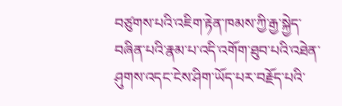བཙུགས་པའི་འཇིག་རྟེན་ཁམས་ཀྱི་རྒྱ་སྐྱེད་བཞིན་པའི་རྣམ་པ་འདི་འགོག་ཐུབ་པའི་འཐེན་ཤུགས་འདང་ངེས་ཤིག་ཡོད་པར་བརྗོད་པའི་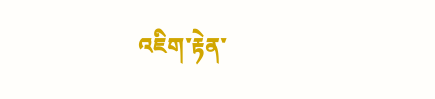འཇིག་རྟེན་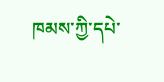ཁམས་ཀྱི་དཔེ་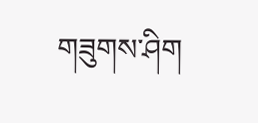གཟུགས་ཤིག